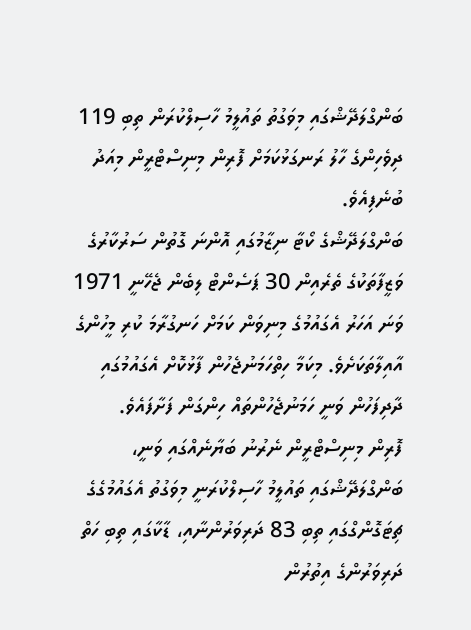ބަންގްލަދޭޝްގައި މިވަގުތު ތައުލީމު ހާސިލްކުރަން ތިބި 119 ދިވެހިންގެ ހާލު ރަނގަޅުކަމަށް ފޮރިން މިނިސްޓްރީން މިއަދު ބުނެފިއެވެ.
ބަންގްލަދޭޝްގެ ކޯޓާ ނިޒާމުގައި އޮންނަ ގޮތުން ސަރުކާރުގެ ވަޒީފާތަކުގެ ތެރެއިން 30 ޕަސެންޓް ލިބެން ޖެހޭނީ 1971 ވަނަ އަހަރު އެގައުމުގެ މިނިވަން ކަމަށް ހަނގުރާމަ ކުރި މީހުންގެ އާއިލާތަކަށެވެ. މިކަމާ ހިތްހަމަނުޖެހުން ފާޅުކޮށް އެގައުމުގައި ދާދިފަހުން ވަނީ ހަމަނުޖެހުންތައް ހިންގަން ފަށާފައެވެ.
ފޮރިން މިނިސްޓްރީން ނެރުނު ބަޔާނެއްގައި ވަނީ، ބަންގްލަދޭޝްގައި ތައުލީމު ހާސިލްކުރަނީ މިވަގުތު އެގައުމުގެގެ ޗިޓަގޮންގްގައި ތިބި 83 ދަރިވަރުންނާއި، ޑާކާގައި ތިބި ހަތް ދަރިވަރުންގެ އިތުރުން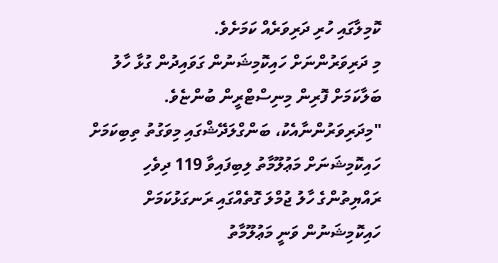ކޮމިލާގައި ހުރި ދަރިވަރެއް ކަމަށެވެ.
މި ދަރިވަރުންނަށް ހައިކޮމިޝަނުން ގަވައިދުން ގުޅާ ހާލު ބަލާކަމަށް ފޮރިން މިނިސްޓްރީން ބުންޏެވެ.
"މިދަރިވަރުންނާއެކު، ބަންގްލަދޭޝްގައި މިވަގުތު ތިބިކަމަށް ހައިކޮމިޝަނަށް މަޢުލޫމާތު ލިބިފައިވާ 119 ދިވެހި ރައްޔިތުންގެ ހާލު ޖުމްލަ ގޮތެއްގައި ރަނގަޅުކަމަށް ހައިކޮމިޝަނުން ވަނީ މަޢުލޫމާތު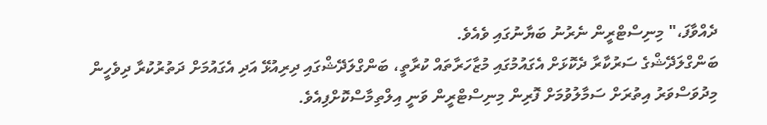ދެއްވާފަ،" މިނިސްޓްރީން ނެރުނު ބަޔާނުގައި ވެއެވެ.
ބަންގްލަދޭޝްގެ ސަރުކާރާ ދެކޮޅަށް އެގައުމުގައި މުޒާހަރާތައް ކުރާތީ، ބަންގްލަދޭޝްގައި ދިރިއުޅޭ އަދި އެގައުމަށް ދަތުރުކުރާ ދިވެހީން މިދުވަސްވަރު އިތުރަށް ސަމާލުވުމަށް ފޮރިން މިނިސްޓްރީން ވަނީ އިލްތިމާސްކޮށްފިއެވެ.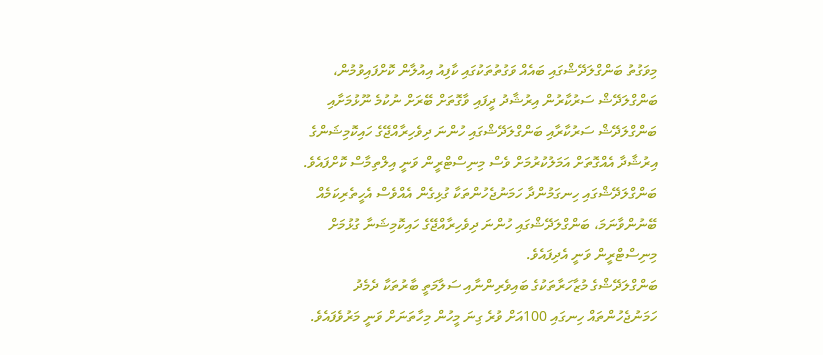މިވަގުތު ބަންގްލަދޭޝްގައި ބައެއް ވަގުތުތަކުގައި ކާފިއު އިއުލާން ކޮށްފައިވުމުން، ބަންގްލަދޭޝް ސަރުކާރުން އިރުޝާދު ދީފައި ވާގޮތަށް ބޭރަށް ނުކުމެ ނޫޅުމަށާއި ބަންގްލަދޭޝް ސަރުކާރާއި ބަންގްލަދޭޝްގައި ހުންނަ ދިވެހިރާއްޖޭގެ ހައިކޮމިޝަންގެ އިރުޝާދާ އެއްގޮތަށް އަމަލުކުރުމަށް ވެސް މިނިސްޓްރީން ވަނީ އިލްތިމާސް ކޮށްފައެވެ.
ބަންގްލަދޭޝްގައި ހިނގަމުންދާ ހަމަނުޖެހުންތަކާ ގުޅިގެން އެއްވެސް އެހީތެރިކަމެއް ބޭނުންވާނަމަ، ބަންގްލަދޭޝްގައި ހުންނަ ދިވެހިރާއްޖޭގެ ހައިކޮމިޝަނާ ގުޅުމަށް މިނިސްޓްރީން ވަނީ އެދިފައެވެ.
ބަންގްލަދޭޝްގެ މުޒާހަރާތަކުގެ ބައިވެރިންނާއި ސަލާމަތީ ބާރުތަކާ ދެމެދު ހަމަނުޖެހުންތައް ހިނގައި 100އަށް ވުރެ ގިނަ މީހުން މިހާތަނަށް ވަނީ މަރުވެފައެވެ.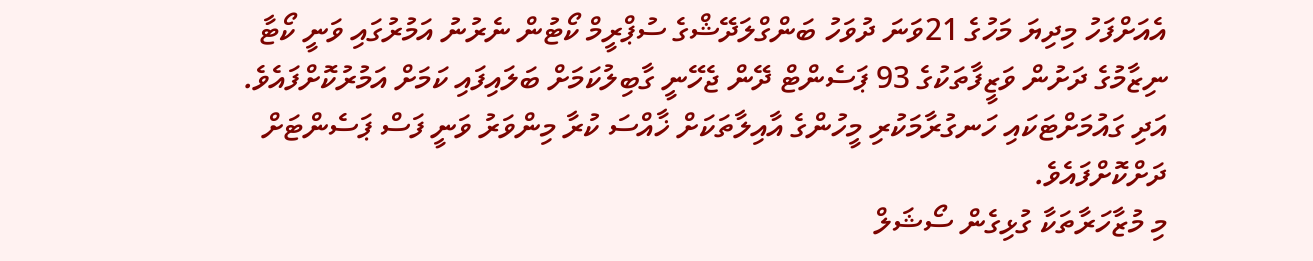އެއަށްފަހު މިދިޔަ މަހުގެ 21ވަނަ ދުވަހު ބަންގްލަދޭޝްގެ ސުޕްރީމް ކޯޓުން ނެރުނު އަމުރުގައި ވަނީ ކޯޓާ ނިޒާމުގެ ދަށުން ވަޒީފާތަކުގެ 93 ޕަސެންޓް ދޭން ޖެހޭނީ ގާބިލުކަމަށް ބަލައިފައި ކަމަށް އަމުރުކޮށްފައެވެ. އަދި ގައުމަށްޓަކައި ހަނގުރާމަކުރި މީހުންގެ އާއިލާތަކަށް ޚާއްސަ ކުރާ މިންވަރު ވަނީ ފަސް ޕަސެންޓަށް ދަށްކޮށްފައެވެ.
މި މުޒާހަރާތަކާ ގުޅިގެން ސޯޝަލް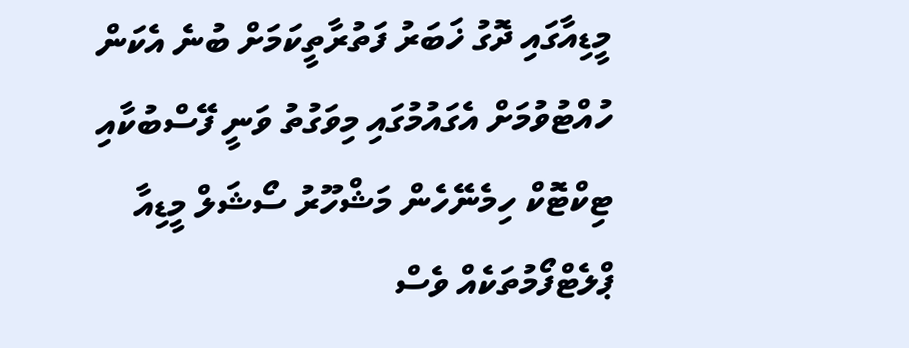މީޑިއާގައި ދޮގު ޚަބަރު ފަތުރާތީކަމަށް ބުނެ އެކަން ހުއްޓުވުމަށް އެގައުމުގައި މިވަގުތު ވަނީ ފޭސްބުކާއި ޓިކްޓޮކް ހިމެނޭހެން މަޝްހޫރު ސޯޝަލް މީޑިއާ ޕްލެޓްފޯމުތަކެއް ވެސް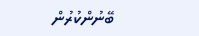ބޭނުންކުރުން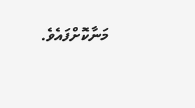މަނާކޮށްފައެވެ.